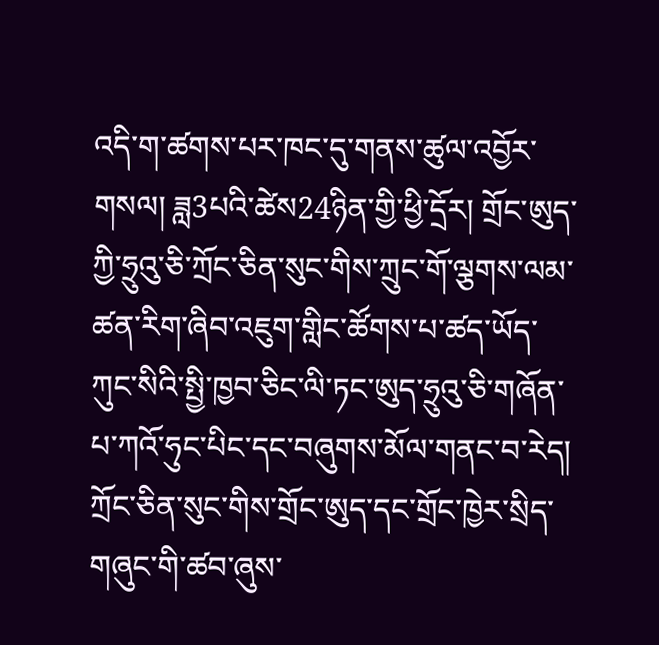འདི་ག་ཚགས་པར་ཁང་དུ་གནས་ཚུལ་འབྱོར་གསལ། ཟླ3པའི་ཚེས24ཉིན་གྱི་ཕྱི་དྲོར། གྲོང་ཨུད་ཀྱི་ཧྲུའུ་ཅི་ཀྲོང་ཅིན་སུང་གིས་ཀྲུང་གོ་ལྕགས་ལམ་ཚན་རིག་ཞིབ་འཇུག་གླིང་ཚོགས་པ་ཚད་ཡོད་ཀུང་སིའི་སྤྱི་ཁྱབ་ཅིང་ལི་ཏང་ཨུད་ཧྲུའུ་ཅི་གཞོན་པ་ཀའོ་ཧུང་པིང་དང་བཞུགས་མོལ་གནང་བ་རེད།
ཀྲོང་ཅིན་སུང་གིས་གྲོང་ཨུད་དང་གྲོང་ཁྱེར་སྲིད་གཞུང་གི་ཚབ་ཞུས་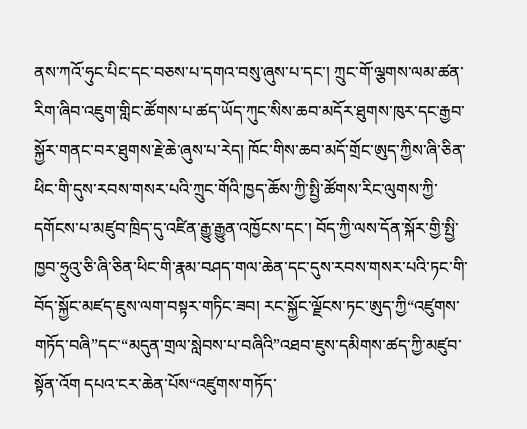ནས་ཀའོ་ཧུང་པིང་དང་བཅས་པ་དགའ་བསུ་ཞུས་པ་དང་། ཀྲུང་གོ་ལྕགས་ལམ་ཚན་རིག་ཞིབ་འཇུག་གླིང་ཚོགས་པ་ཚད་ཡོད་ཀུང་སིས་ཆབ་མདོར་ཐུགས་ཁུར་དང་རྒྱབ་སྐྱོར་གནང་བར་ཐུགས་རྗེ་ཆེ་ཞུས་པ་རེད། ཁོང་གིས་ཆབ་མདོ་གྲོང་ཨུད་ཀྱིས་ཞི་ཅིན་ཕིང་གི་དུས་རབས་གསར་པའི་ཀྲུང་གོའི་ཁྱད་ཆོས་ཀྱི་སྤྱི་ཚོགས་རིང་ལུགས་ཀྱི་དགོངས་པ་མཛུབ་ཁྲིད་དུ་འཛིན་རྒྱུ་རྒྱུན་འཁྱོངས་དང་། བོད་ཀྱི་ལས་དོན་སྐོར་གྱི་སྤྱི་ཁྱབ་ཧྲུའུ་ཅི་ཞི་ཅིན་ཕིང་གི་རྣམ་བཤད་གལ་ཆེན་དང་དུས་རབས་གསར་པའི་ཏང་གི་བོད་སྐྱོང་མཛད་ཇུས་ལག་བསྟར་གཏིང་ཟབ། རང་སྐྱོང་ལྗོངས་ཏང་ཨུད་ཀྱི“འཛུགས་གཏོད་བཞི”དང་“མདུན་གྲལ་སླེབས་པ་བཞིའི”འཐབ་ཇུས་དམིགས་ཚད་ཀྱི་མཛུབ་སྟོན་འོག དཔའ་ངར་ཆེན་པོས“འཛུགས་གཏོད་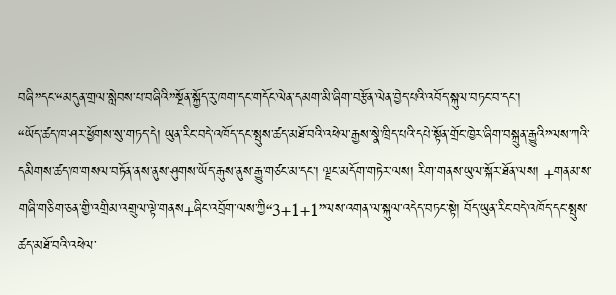བཞི”དང་“མདུན་གྲལ་སླེབས་པ་བཞིའི”སྔོན་སྐྱོད་རུ་ཁག་དང་གདོང་ལེན་དམག་མི་ཞིག་བརྩོན་ལེན་བྱེད་པའི་འབོད་སྐུལ་བཏང་བ་དང་།
“ཡོད་ཚད་ཁ་ཤར་ཕྱོགས་སུ་གཏད་དེ། ཡུན་རིང་བདེ་འཁོད་དང་སྤུས་ཚད་མཐོ་བའི་འཕེལ་རྒྱས་སྣེ་ཁྲིད་པའི་དཔེ་སྟོན་གྲོང་ཁྱེར་ཞིག་བསྐྲུན་རྒྱུའི”ལས་ཀའི་དམིགས་ཚད་ཁ་གསལ་བཏོན་ནས་ནུས་ཤུགས་ཡོད་རྒུས་ནུས་རྒྱུ་གཙང་མ་དང་། ལྗང་མདོག་གཏེར་ལས། རིག་གནས་ཡུལ་སྐོར་ཐོན་ལས། +གནམ་ས་གཞི་གཅིག་ཅན་གྱི་འགྲིམ་འགྲུལ་ལྟེ་གནས+ཞིང་འབྲོག་ལས་ཀྱི“3+1+1”ལས་འགན་ལ་སྐུལ་འདེད་བཏང་སྟེ། བོད་ཡུན་རིང་བདེ་འཁོད་དང་སྤུས་ཚད་མཐོ་བའི་འཕེལ་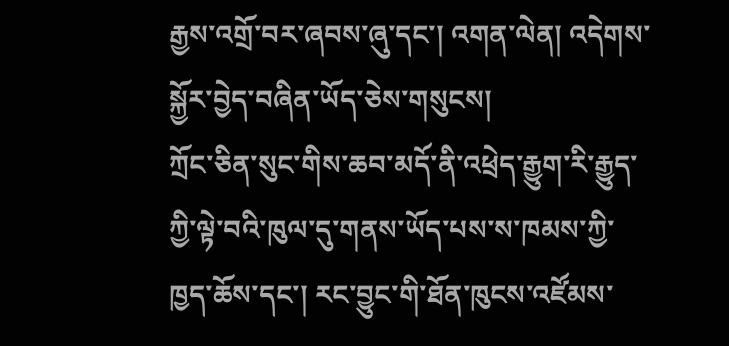རྒྱས་འགྲོ་བར་ཞབས་ཞུ་དང་། འགན་ལེན། འདེགས་སྐྱོར་བྱེད་བཞིན་ཡོད་ཅེས་གསུངས།
ཀྲོང་ཅིན་སུང་གིས་ཆབ་མདོ་ནི་འཕྲེད་རྒྱུག་རི་རྒྱུད་ཀྱི་ལྟེ་བའི་ཁུལ་དུ་གནས་ཡོད་པས་ས་ཁམས་ཀྱི་ཁྱད་ཆོས་དང་། རང་བྱུང་གི་ཐོན་ཁུངས་འཛོམས་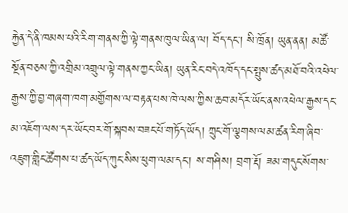རྐྱེན་དེ་ནི་ཁམས་པའི་རིག་གནས་ཀྱི་ལྟེ་གནས་ཁུལ་ཡིན་ལ། བོད་དང་། སི་ཁྲོན། ཡུན་ནན། མཚོ་སྔོན་བཅས་ཀྱི་འགྲིམ་འགྲུལ་ལྟེ་གནས་ཀྱང་ཡིན། ཡུན་རིང་བདེ་འཁོད་དང་སྤུས་ཚད་མཐོ་བའི་འཕེལ་རྒྱས་ཀྱི་བྱ་གཞག་ཁག་མགྱོགས་ལ་བརྟན་པས་ཁེ་ལས་ཀྱིས་ཆབ་མདོར་ཡོང་ནས་འཕེལ་རྒྱས་དང་མ་འཇོག་ལས་དར་ཡོང་བར་གོ་སྐབས་བཟང་པོ་གཏོད་ཡོད། ཀྲུང་གོ་ལྕགས་ལམ་ཚན་རིག་ཞིབ་འཇུག་གླིང་ཚོགས་པ་ཚད་ཡོད་ཀུང་སིས་ཕུག་ལམ་དང་། ས་གཤིས། བྲག་རྡོ། ཟམ་གདུང་སོགས་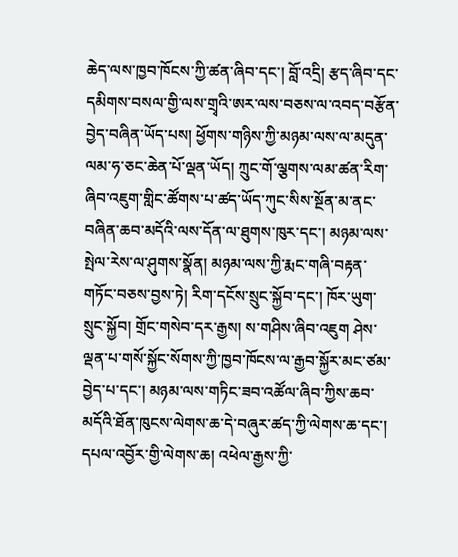ཆེད་ལས་ཁྱབ་ཁོངས་ཀྱི་ཚན་ཞིབ་དང་། བློ་འདྲི། རྩད་ཞིབ་དང་དམིགས་བསལ་གྱི་ལས་གྲྭའི་ཨར་ལས་བཅས་ལ་འབད་བརྩོན་བྱེད་བཞིན་ཡོད་པས། ཕྱོགས་གཉིས་ཀྱི་མཉམ་ལས་ལ་མདུན་ལམ་ཧ་ཅང་ཆེན་པོ་ལྡན་ཡོད། ཀྲུང་གོ་ལྕགས་ལམ་ཚན་རིག་ཞིབ་འཇུག་གླིང་ཚོགས་པ་ཚད་ཡོད་ཀུང་སིས་སྔོན་མ་ནང་བཞིན་ཆབ་མདོའི་ལས་དོན་ལ་ཐུགས་ཁུར་དང་། མཉམ་ལས་སྤེལ་རེས་ལ་ཤུགས་སྣོན། མཉམ་ལས་ཀྱི་རྨང་གཞི་བརྟན་གཏོང་བཅས་བྱས་ཏེ། རིག་དངོས་སྲུང་སྐྱོབ་དང་། ཁོར་ཡུག་སྲུང་སྐྱོབ། གྲོང་གསེབ་དར་རྒྱས། ས་གཤིས་ཞིབ་འཇུག ཤེས་ལྡན་པ་གསོ་སྐྱོང་སོགས་ཀྱི་ཁྱབ་ཁོངས་ལ་རྒྱབ་སྐྱོར་མང་ཙམ་བྱེད་པ་དང་། མཉམ་ལས་གཏིང་ཟབ་འཚོལ་ཞིབ་ཀྱིས་ཆབ་མདོའི་ཐོན་ཁུངས་ལེགས་ཆ་དེ་བཞུར་ཚད་ཀྱི་ལེགས་ཆ་དང་། དཔལ་འབྱོར་གྱི་ལེགས་ཆ། འཕེལ་རྒྱས་ཀྱི་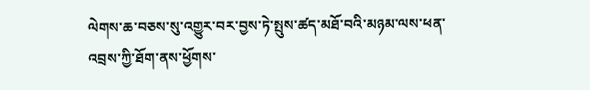ལེགས་ཆ་བཅས་སུ་འགྱུར་བར་བྱས་ཏེ་སྤུས་ཚད་མཐོ་བའི་མཉམ་ལས་ཕན་འབྲས་ཀྱི་ཐོག་ནས་ཕྱོགས་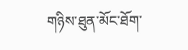གཉིས་ཐུན་མོང་ཐོག་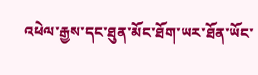འཕེལ་རྒྱས་དང་ཐུན་མོང་ཐོག་ཡར་ཐོན་ཡོང་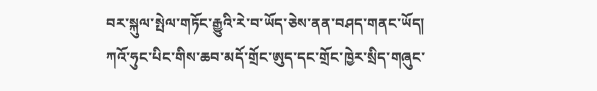བར་སྐུལ་སྤེལ་གཏོང་རྒྱུའི་རེ་བ་ཡོད་ཅེས་ནན་བཤད་གནང་ཡོད།
ཀའོ་ཧུང་པིང་གིས་ཆབ་མདོ་གྲོང་ཨུད་དང་གྲོང་ཁྱེར་སྲིད་གཞུང་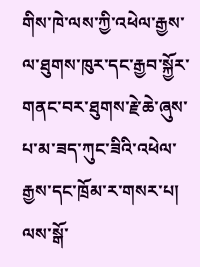གིས་ཁེ་ལས་ཀྱི་འཕེལ་རྒྱས་ལ་ཐུགས་ཁུར་དང་རྒྱབ་སྐྱོར་གནང་བར་ཐུགས་རྗེ་ཆེ་ཞུས་པ་མ་ཟད་ཀུང་ཟིའི་འཕེལ་རྒྱས་དང་ཁྲོམ་ར་གསར་པ། ལས་སྒོ་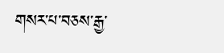གསར་པ་བཅས་རྒྱ་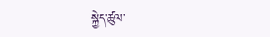སྐྱེད་ཚུལ་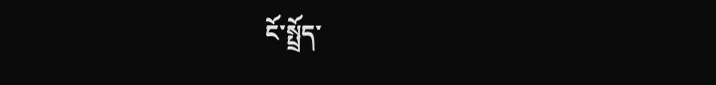ངོ་སྤྲོད་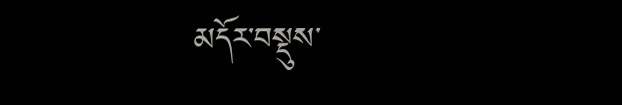མདོར་བསྡུས་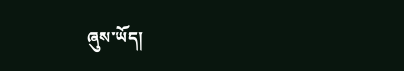ཞུས་ཡོད།